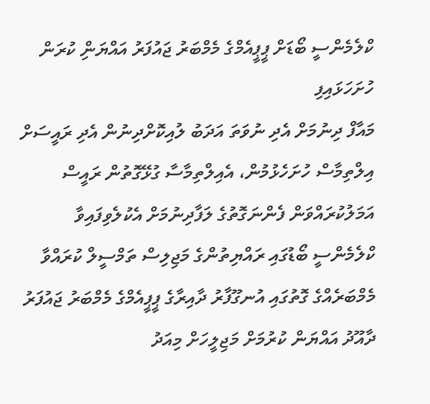ކްލެމެންސީ ބޯޑަށް ޕީޕީއެމްގެ މެމްބަރު ޖައުފަރު އައްޔަންި ކުރަން ހުށަހަޅައިފި
މައާފް ދިނުމަށް އެދި ނުވަތަ އަދަބު ލުއިކޮށްދިނުން އެދި ރައީސަށް އިލްތިމާސް ހުށަހެޅުމުން، އެއިލްތިމާސާ ގުޅޭގޮތުން ރައީސް އަމަލުކުރައްވަން ފެންނަގޮތުގެ ލަފާދިނުމަށް އެކުލެވިފައިވާ ކްލެމެންސީ ބޯޑުގައި ރައްޔިތުންގެ މަޖިލިސް ތަމްސީލް ކުރައްވާ މެމްބަރެއްގެ ގޮތުގައި އުނގޫފާރު ދާއިރާގެ ޕީޕީއެމްގެ މެމްބަރު ޖައުފަރު ދާއޫދު އައްޔަން ކުރުމަށް މަޖިލީހަށް މިއަދު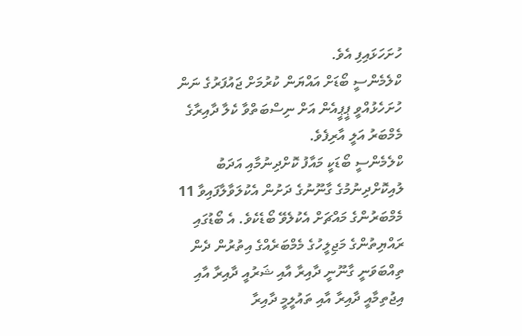ހުށަހަޅައިފި އެވެ.
ކްލެމެންސީ ބޯޑަށް އައްޔަން ކުރުމަށް ޖައުފަރުގެ ނަން ހުށަހެޅުއްވީ ޕީޕީއެން އަށް ނިސްބަތްވާ ކެލާ ދާއިރާގެ މެމްބަރު އަލީ އާރިފެވެ.
ކްލެމެންސީ ބޯޑަކީ މައާފު ކޮށްދިނުމާއި އަދަބު ލުއިކޮށްދިނުމުގެ ގާނޫނުގެ ދަށުން އެކުލަވާލާފައިވާ 11 މެމްބަރުންގެ މައްޗަށް އެކުލެވޭ ބޯޑެކެވެ. އެ ބޯޑުގައި ރައްޔިތުންގެ މަޖިލީހުގެ މެމްބަރެއްގެ އިތުރުން ދެން ތިއްބަވަނީ ގާނޫނީ ދާއިރާ އާއި ޝަރުއީ ދާއިރާ އާއި އިޖުތިމާއީ ދާއިރާ އާއި ތައުލީމީ ދާއިރާ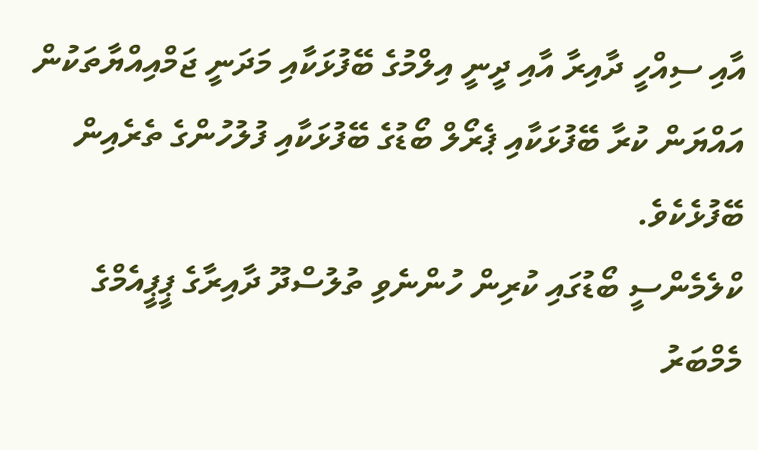އާއި ސިއްހީ ދާއިރާ އާއި ދީނީ އިލްމުގެ ބޭފުޅަކާއި މަދަނީ ޖަމްއިއްޔާތަކުން އައްޔަން ކުރާ ބޭފުޅަކާއި ޕެރޯލް ބޯޑުގެ ބޭފުޅަކާއި ފުލުހުންގެ ތެރެއިން ބޭފުޅެކެވެ.
ކްލެމެންސީ ބޯޑުގައި ކުރިން ހުންނެވި ތުލުސްދޫ ދާއިރާގެ ޕީޕީއެމްގެ މެމްބަރު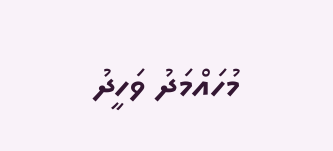މުހައްމަދު ވަހީދު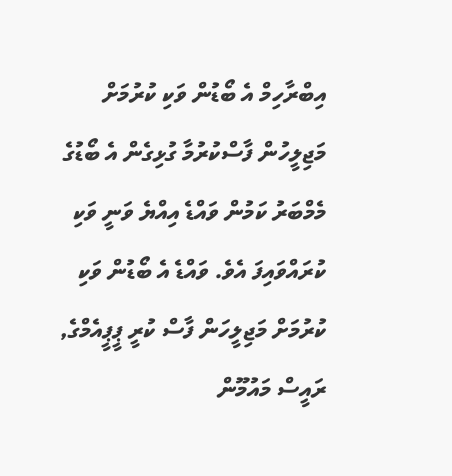އިބްރާހިމް އެ ބޯޑުން ވަކި ކުރުމަށް މަޖިލީހުން ފާސްކުރުމާ ގުޅިގެން އެ ބޯޑުގެ މެމްބަރު ކަމުން ވައްޑެ އިއްޔެ ވަނީ ވަކި ކުރައްވައިފަ އެވެ. ވައްޑެ އެ ބޯޑުން ވަކި ކުރުމަށް މަޖިލީހަން ފާސް ކުރީ ޕީޕީއެމްގެ, ރައީސް މައުމޫން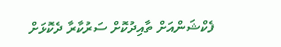ފެކްޝަންއަށް ތާއިދުކޮށް ސަރުކާރާ ދެކޮޅަށް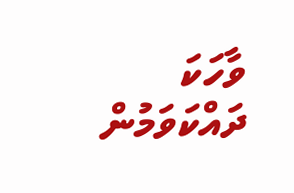ވާހަކަ ދައްކަވަމުން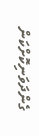ގެންދަވަނިކޮށްކަން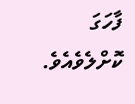ފާހަގަ ކޮށްލެވެއެވެ.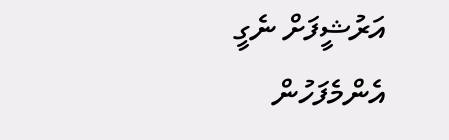އަރުޝީފަށް ނެގީ
އެންމެފަހުން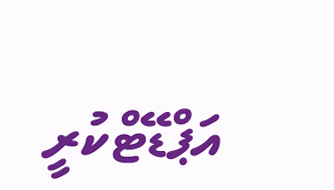އަޕްޑޭޓްކުރީ